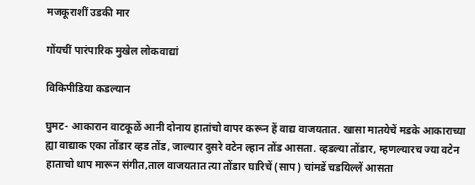मजकूराशीं उडकी मार

गोंयचीं पारंपारिक मुखेल लोकवाद्यां

विकिपीडिया कडल्यान

घुमट- आकारान वाटकूळें आनी दोनाय हातांचो वापर करून हें वाद्य वाजयतात. खासा मातयेचें मडके आकाराच्या ह्या वाद्याक एका तोंडार व्हड तोंड, जाल्यार दुसरे वटेन ल्हान तोंड आसता. व्हडल्या तोंडार, म्हणल्यारच ज्या वटेन हाताचो थाप मारून संगीत,ताल वाजयतात त्या तोंडार घारिचें (साप) चांमडें चडयिल्लें आसता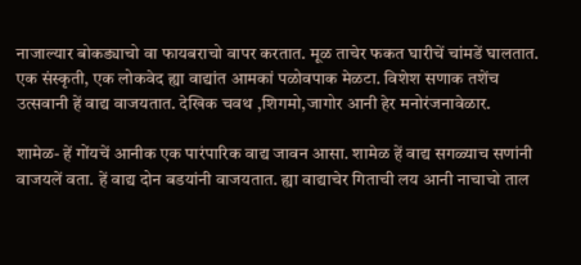नाजाल्यार बोकड्याचो वा फायबराचो वापर करतात. मूळ ताचेर फकत घारीचें चांमडें घालतात. एक संस्कृती, एक लोकवेद ह्या वाद्यांत आमकां पळोवपाक मेळटा. विशेश सणाक तशेंच उत्सवानी हें वाद्य वाजयतात. देखिक चवथ ,शिगमो,जागोर आनी हेर मनोरंजनावेळार.

शामेळ- हें गोंयचें आनीक एक पारंपारिक वाद्य जावन आसा. शामेळ हें वाद्य सगळ्याच सणांनी वाजयलें वता. हें वाद्य दोन बडयांनी वाजयतात. ह्या वाद्याचेर गिताची लय आनी नाचाचो ताल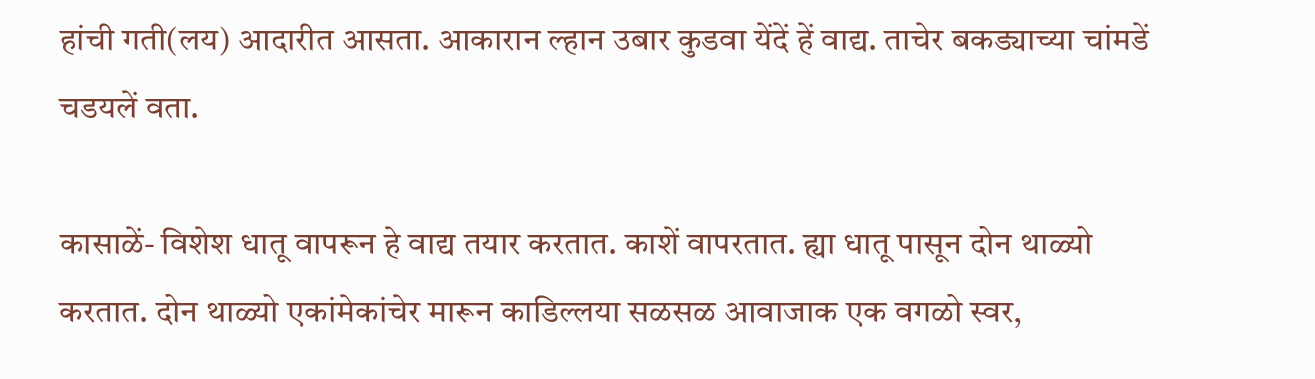हांची गती(लय) आदारीत आसता. आकारान ल्हान उबार कुडवा येंदें हें वाद्य. ताचेर बकड्याच्या चांमडें चडयलें वता.

कासाळें- विशेश धातू वापरून हे वाद्य तयार करतात. काशें वापरतात. ह्या धातू पासून दोन थाळ्यो करतात. दोन थाळ्यो एकांमेकांचेर मारून काडिल्लया सळसळ आवाजाक एक वगळो स्वर,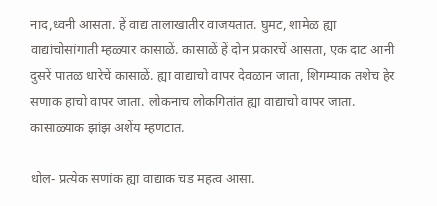नाद,ध्वनी आसता. हें वाद्य तालाखातीर वाजयतात. घुमट, शामेळ ह्या वाद्यांचोसांगाती म्हळ्यार कासाळें. कासाळें हें दोन प्रकारचें आसता, एक दाट आनी दुसरें पातळ धारेचें कासाळें. ह्या वाद्याचो वापर देवळान जाता, शिगम्याक तशेच हेर सणाक हाचो वापर जाता. लोकनाच लोकगितांत ह्या वाद्याचो वापर जाता. कासाळ्याक झांझ अशेंय म्हणटात.

धोल- प्रत्येक सणांक ह्या वाद्याक चड महत्व आसा.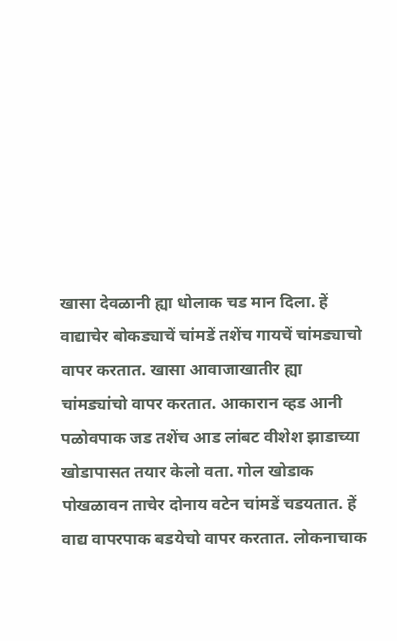खासा देवळानी ह्या धोलाक चड मान दिला. हें वाद्याचेर बोकड्याचें चांमडें तशेंच गायचें चांमड्याचो वापर करतात. खासा आवाजाखातीर ह्या चांमड्यांचो वापर करतात. आकारान व्हड आनी पळोवपाक जड तशेंच आड लांबट वीशेश झाडाच्या खोडापासत तयार केलो वता. गोल खोडाक पोखळावन ताचेर दोनाय वटेन चांमडें चडयतात. हें वाद्य वापरपाक बडयेचो वापर करतात. लोकनाचाक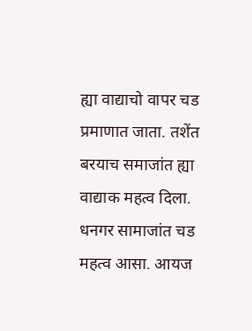ह्या वाद्याचो वापर चड प्रमाणात जाता. तशेंत बरयाच समाजांत ह्या वाद्याक महत्व दिला. धनगर सामाजांत चड महत्व आसा. आयज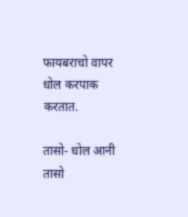फायबराचो वापर धोल करपाक करतात.

तासो- धोल आनी तासो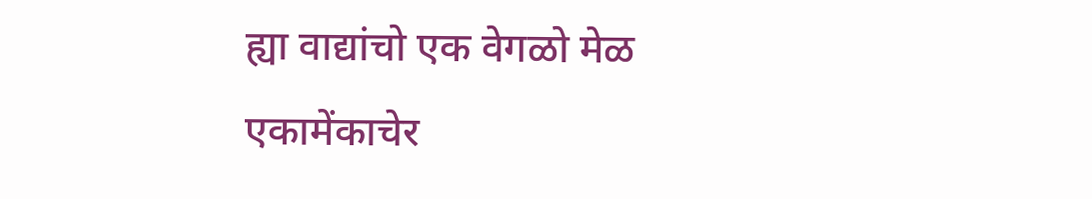ह्या वाद्यांचो एक वेगळो मेळ एकामेंकाचेर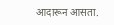आदारून आसता.